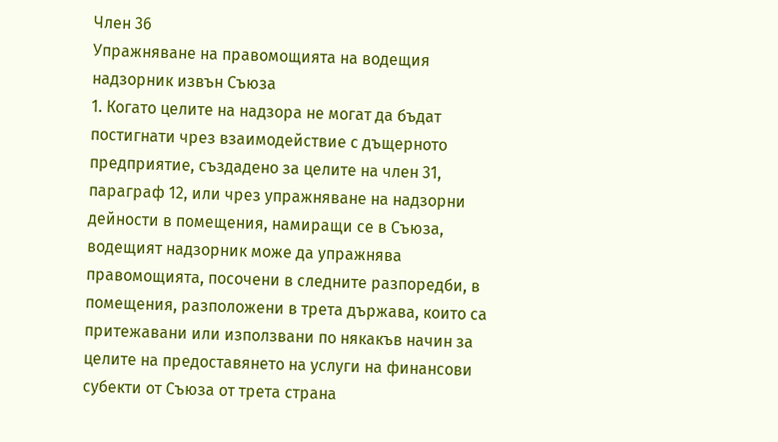Член 36
Упражняване на правомощията на водещия надзорник извън Съюза
1. Когато целите на надзора не могат да бъдат постигнати чрез взаимодействие с дъщерното предприятие, създадено за целите на член 31, параграф 12, или чрез упражняване на надзорни дейности в помещения, намиращи се в Съюза, водещият надзорник може да упражнява правомощията, посочени в следните разпоредби, в помещения, разположени в трета държава, които са притежавани или използвани по някакъв начин за целите на предоставянето на услуги на финансови субекти от Съюза от трета страна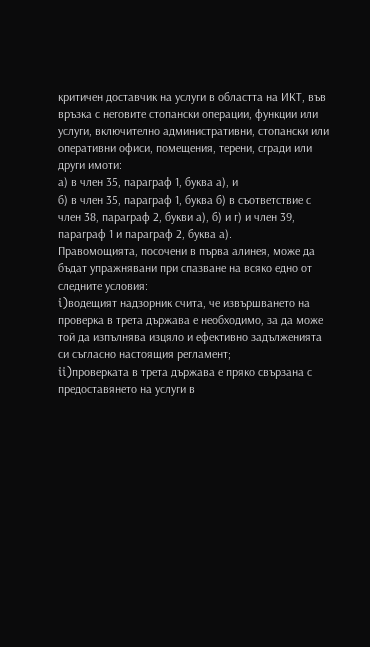критичен доставчик на услуги в областта на ИКТ, във връзка с неговите стопански операции, функции или услуги, включително административни, стопански или оперативни офиси, помещения, терени, сгради или други имоти:
а) в член 35, параграф 1, буква а), и
б) в член 35, параграф 1, буква б) в съответствие с член 38, параграф 2, букви а), б) и г) и член 39, параграф 1 и параграф 2, буква а).
Правомощията, посочени в първа алинея, може да бъдат упражнявани при спазване на всяко едно от следните условия:
i)водещият надзорник счита, че извършването на проверка в трета държава е необходимо, за да може той да изпълнява изцяло и ефективно задълженията си съгласно настоящия регламент;
ii)проверката в трета държава е пряко свързана с предоставянето на услуги в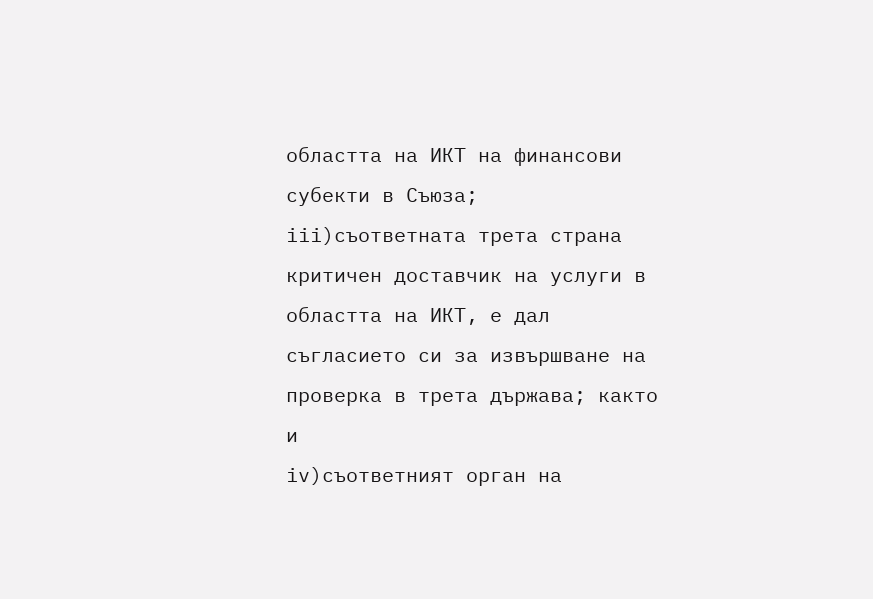областта на ИКТ на финансови субекти в Съюза;
iii)съответната трета страна критичен доставчик на услуги в областта на ИКТ, е дал съгласието си за извършване на проверка в трета държава; както и
iv)съответният орган на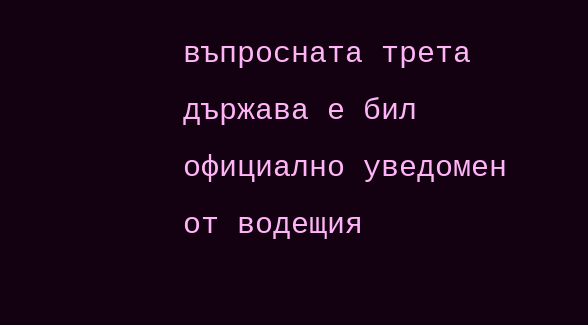въпросната трета държава е бил официално уведомен от водещия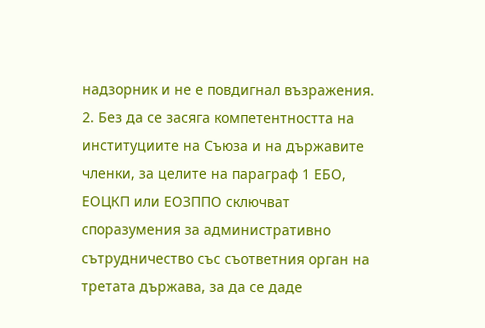надзорник и не е повдигнал възражения.
2. Без да се засяга компетентността на институциите на Съюза и на държавите членки, за целите на параграф 1 ЕБО, ЕОЦКП или ЕОЗППО сключват споразумения за административно сътрудничество със съответния орган на третата държава, за да се даде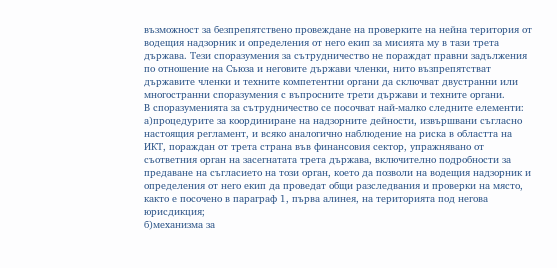възможност за безпрепятствено провеждане на проверките на нейна територия от водещия надзорник и определения от него екип за мисията му в тази трета държава. Тези споразумения за сътрудничество не пораждат правни задължения по отношение на Съюза и неговите държави членки, нито възпрепятстват държавите членки и техните компетентни органи да сключват двустранни или многостранни споразумения с въпросните трети държави и техните органи.
В споразуменията за сътрудничество се посочват най-малко следните елементи:
а)процедурите за координиране на надзорните дейности, извършвани съгласно настоящия регламент, и всяко аналогично наблюдение на риска в областта на ИКТ, пораждан от трета страна във финансовия сектор, упражнявано от съответния орган на засегнатата трета държава, включително подробности за предаване на съгласието на този орган, което да позволи на водещия надзорник и определения от него екип да проведат общи разследвания и проверки на място, както е посочено в параграф 1, първа алинея, на територията под негова юрисдикция;
б)механизма за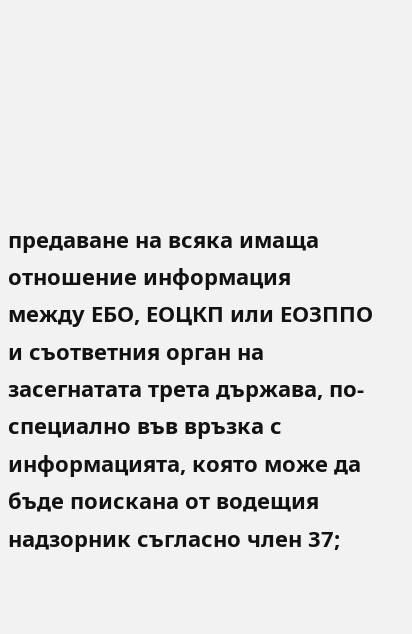предаване на всяка имаща отношение информация между ЕБО, ЕОЦКП или ЕОЗППО и съответния орган на засегнатата трета държава, по-специално във връзка с информацията, която може да бъде поискана от водещия надзорник съгласно член 37;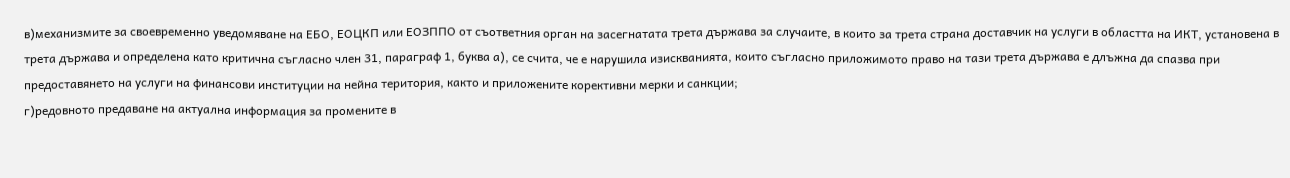в)механизмите за своевременно уведомяване на ЕБО, ЕОЦКП или ЕОЗППО от съответния орган на засегнатата трета държава за случаите, в които за трета страна доставчик на услуги в областта на ИКТ, установена в трета държава и определена като критична съгласно член 31, параграф 1, буква а), се счита, че е нарушила изискванията, които съгласно приложимото право на тази трета държава е длъжна да спазва при предоставянето на услуги на финансови институции на нейна територия, както и приложените корективни мерки и санкции;
г)редовното предаване на актуална информация за промените в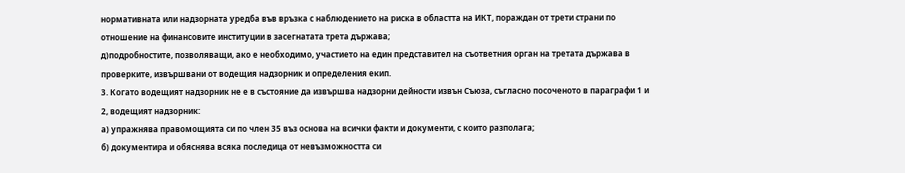нормативната или надзорната уредба във връзка с наблюдението на риска в областта на ИКТ, пораждан от трети страни по отношение на финансовите институции в засегнатата трета държава;
д)подробностите, позволяващи, ако е необходимо, участието на един представител на съответния орган на третата държава в проверките, извършвани от водещия надзорник и определения екип.
3. Когато водещият надзорник не е в състояние да извършва надзорни дейности извън Съюза, съгласно посоченото в параграфи 1 и 2, водещият надзорник:
а) упражнява правомощията си по член 35 въз основа на всички факти и документи, с които разполага;
б) документира и обяснява всяка последица от невъзможността си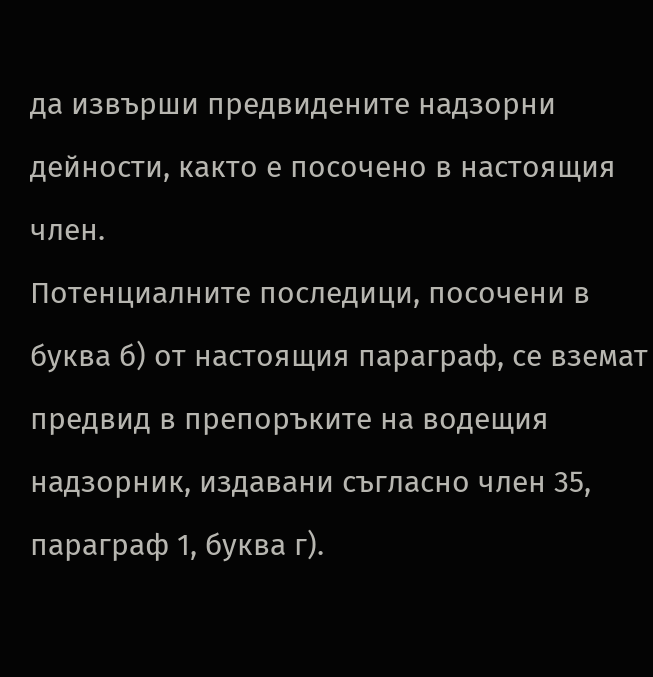да извърши предвидените надзорни дейности, както е посочено в настоящия член.
Потенциалните последици, посочени в буква б) от настоящия параграф, се вземат предвид в препоръките на водещия надзорник, издавани съгласно член 35, параграф 1, буква г).